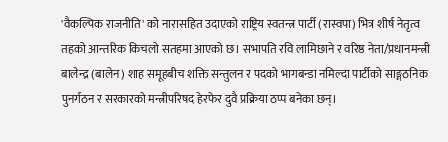'वैकल्पिक राजनीति' को नारासहित उदाएको राष्ट्रिय स्वतन्त्र पार्टी (रास्वपा) भित्र शीर्ष नेतृत्व तहको आन्तरिक किचलो सतहमा आएको छ। सभापति रवि लामिछाने र वरिष्ठ नेता/प्रधानमन्त्री बालेन्द्र (बालेन) शाह समूहबीच शक्ति सन्तुलन र पदको भागबन्डा नमिल्दा पार्टीको साङ्गठनिक पुनर्गठन र सरकारको मन्त्रीपरिषद हेरफेर दुवै प्रक्रिया ठप्प बनेका छन्।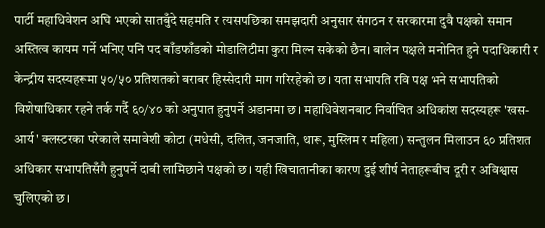पार्टी महाधिवेशन अघि भएको सातबुँदे सहमति र त्यसपछिका समझदारी अनुसार संगठन र सरकारमा दुवै पक्षको समान अस्तित्व कायम गर्ने भनिए पनि पद बाँडफाँडको मोडालिटीमा कुरा मिल्न सकेको छैन। बालेन पक्षले मनोनित हुने पदाधिकारी र केन्द्रीय सदस्यहरूमा ५०/५० प्रतिशतको बराबर हिस्सेदारी माग गरिरहेको छ। यता सभापति रवि पक्ष भने सभापतिको विशेषाधिकार रहने तर्क गर्दै ६०/४० को अनुपात हुनुपर्ने अडानमा छ। महाधिवेशनबाट निर्वाचित अधिकांश सदस्यहरू 'खस-आर्य' क्लस्टरका परेकाले समावेशी कोटा (मधेसी, दलित, जनजाति, थारू, मुस्लिम र महिला) सन्तुलन मिलाउन ६० प्रतिशत अधिकार सभापतिसँगै हुनुपर्ने दाबी लामिछाने पक्षको छ। यही खिचातानीका कारण दुई शीर्ष नेताहरूबीच दूरी र अविश्वास चुलिएको छ।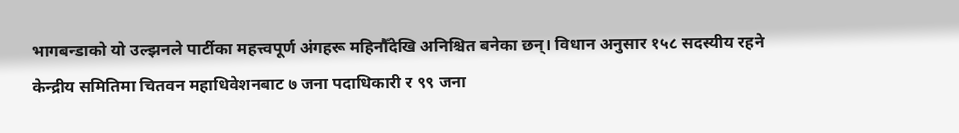भागबन्डाको यो उल्झनले पार्टीका महत्त्वपूर्ण अंगहरू महिनौँदेखि अनिश्चित बनेका छन्। विधान अनुसार १५८ सदस्यीय रहने केन्द्रीय समितिमा चितवन महाधिवेशनबाट ७ जना पदाधिकारी र ९९ जना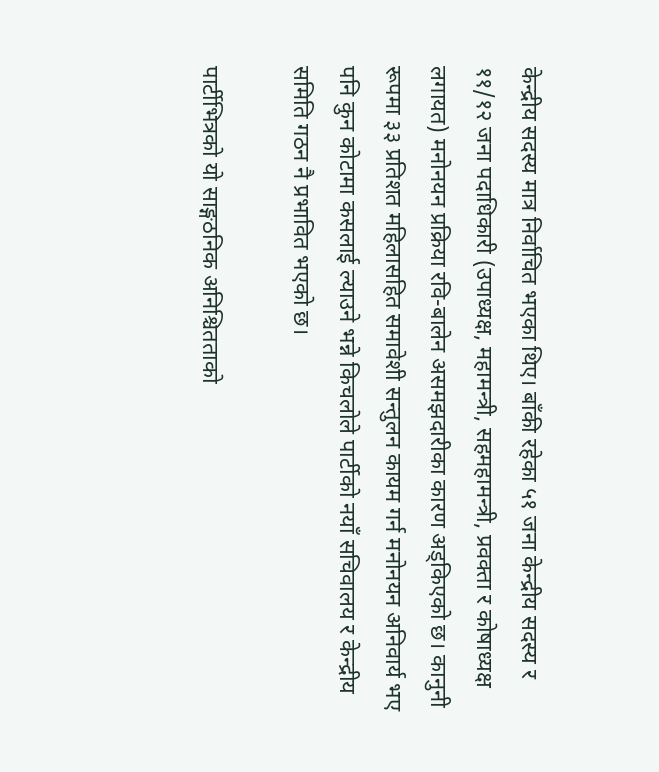केन्द्रीय सदस्य मात्र निर्वाचित भएका थिए। बाँकी रहेका ५१ जना केन्द्रीय सदस्य र ११/१२ जना पदाधिकारी (उपाध्यक्ष, महामन्त्री, सहमहामन्त्री, प्रवक्ता र कोषाध्यक्ष लगायत) मनोनयन प्रक्रिया रवि-बालेन असमझदारीका कारण अड्किएको छ। कानुनी रूपमा ३३ प्रतिशत महिलासहित समावेशी सन्तुलन कायम गर्न मनोनयन अनिवार्य भए पनि कुन कोटामा कसलाई ल्याउने भन्ने किचलोले पार्टीको नयाँ सचिवालय र केन्द्रीय समिति गठन नै प्रभावित भएको छ।

पार्टीभित्रको यो साङ्गठनिक अनिश्चितताको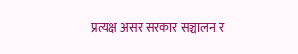प्रत्यक्ष असर सरकार सञ्चालन र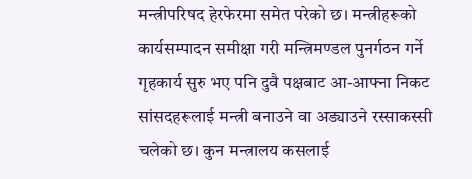मन्त्रीपरिषद हेरफेरमा समेत परेको छ। मन्त्रीहरूको कार्यसम्पादन समीक्षा गरी मन्त्रिमण्डल पुनर्गठन गर्ने गृहकार्य सुरु भए पनि दुवै पक्षबाट आ-आफ्ना निकट सांसदहरूलाई मन्त्री बनाउने वा अड्याउने रस्साकस्सी चलेको छ। कुन मन्त्रालय कसलाई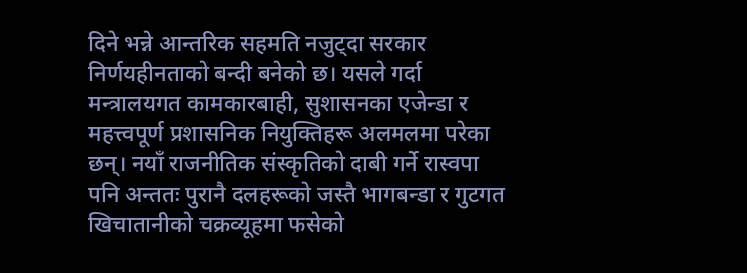दिने भन्ने आन्तरिक सहमति नजुट्दा सरकार निर्णयहीनताको बन्दी बनेको छ। यसले गर्दा मन्त्रालयगत कामकारबाही, सुशासनका एजेन्डा र महत्त्वपूर्ण प्रशासनिक नियुक्तिहरू अलमलमा परेका छन्। नयाँ राजनीतिक संस्कृतिको दाबी गर्ने रास्वपा पनि अन्ततः पुरानै दलहरूको जस्तै भागबन्डा र गुटगत खिचातानीको चक्रव्यूहमा फसेको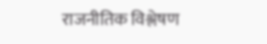राजनीतिक विश्लेषण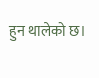हुन थालेको छ।